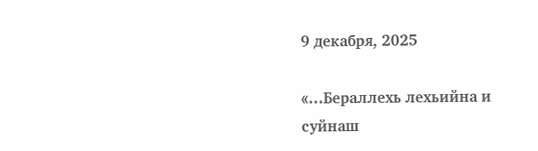9 декабря, 2025

«…Бераллехь лехьийна и суйнаш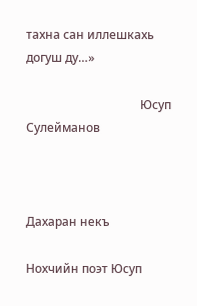тахна сан иллешкахь догуш ду…»

                                      Юсуп Сулейманов



Дахаран некъ

Нохчийн поэт Юсуп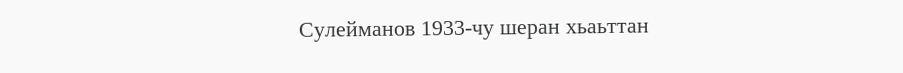Сулейманов 1933-чу шеран хьаьттан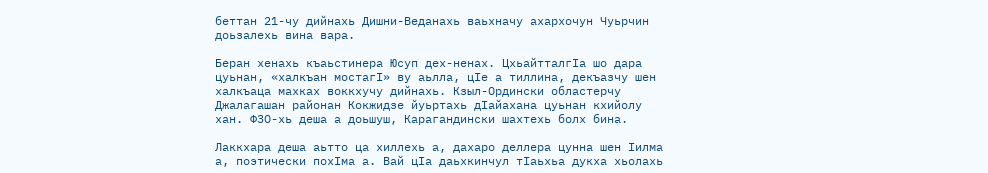беттан 21-чу дийнахь Дишни-Веданахь ваьхначу ахархочун Чуьрчин доьзалехь вина вара.

Беран хенахь къаьстинера Юсуп дех-ненах. ЦхьайтталгӀа шо дара цуьнан, «халкъан мостагӀ» ву аьлла, цӀе а тиллина, декъазчу шен халкъаца махках воккхучу дийнахь. Кзыл-Ордински областерчу Джалагашан районан Кокжидзе йуьртахь дӀайахана цуьнан кхийолу хан. ФЗО-хь деша а доьшуш, Карагандински шахтехь болх бина.

Лаккхара деша аьтто ца хиллехь а, дахаро деллера цунна шен Ӏилма а, поэтически похӀма а. Вай цӀа даьхкинчул тӀаьхьа дукха хьолахь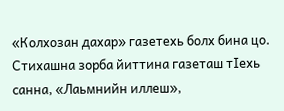«Колхозан дахар» газетехь болх бина цо. Стихашна зорба йиттина газеташ тӀехь санна, «Лаьмнийн иллеш»,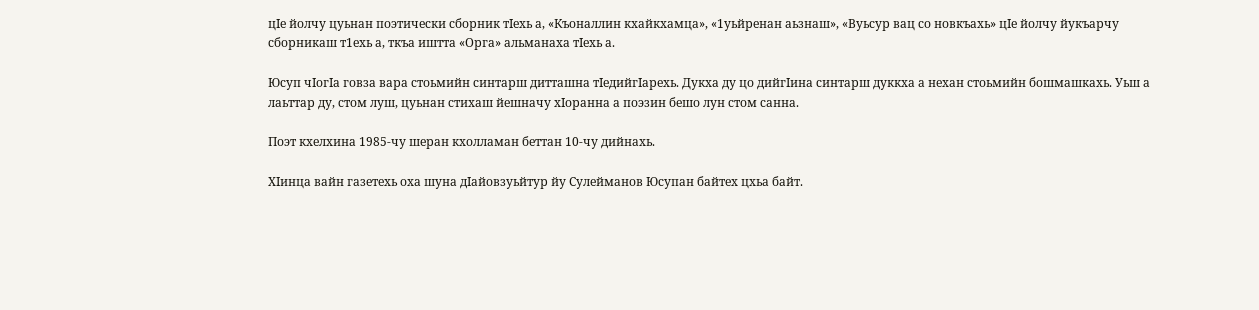цӀе йолчу цуьнан поэтически сборник тӀехь а, «Къоналлин кхайкхамца», «1уьйренан аьзнаш», «Вуьсур вац со новкъахь» цӀе йолчу йукъарчу сборникаш т1ехь а, ткъа иштта «Орга» альманаха тӀехь а.

Юсуп чӀогӀа говза вара стоьмийн синтарш дитташна тӀедийгӀарехь. Дукха ду цо дийгӀина синтарш дуккха а нехан стоьмийн бошмашкахь. Уьш а лаьттар ду, стом луш, цуьнан стихаш йешначу хӀоранна а поэзин бешо лун стом санна.

Поэт кхелхина 1985-чу шеран кхолламан беттан 10-чу дийнахь.

ХӀинца вайн газетехь оха шуна дӀайовзуьйтур йу Сулейманов Юсупан байтех цхьа байт.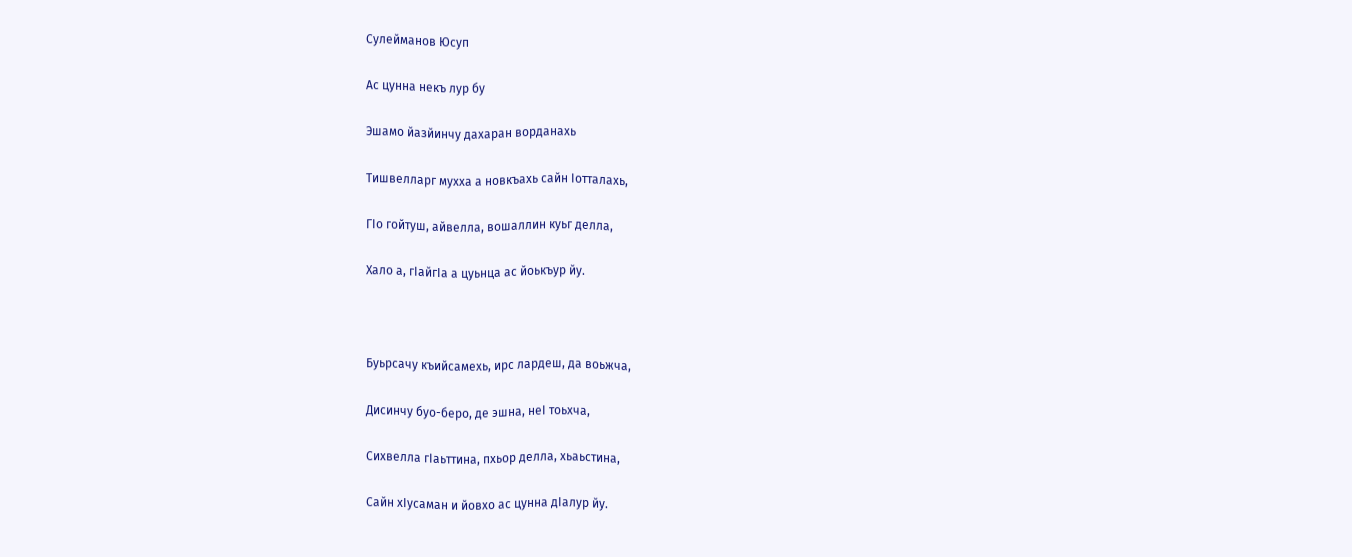Сулейманов Юсуп

Ас цунна некъ лур бу

Эшамо йазйинчу дахаран ворданахь

Тишвелларг мухха а новкъахь сайн Ӏотталахь,

ГӀо гойтуш, айвелла, вошаллин куьг делла,

Хало а, гӀайгӀа а цуьнца ас йоькъур йу.



Буьрсачу къийсамехь, ирс лардеш, да воьжча,

Дисинчу буо-беро, де эшна, неӀ тоьхча,

Сихвелла гӀаьттина, пхьор делла, хьаьстина,

Сайн хӀусаман и йовхо ас цунна дӀалур йу.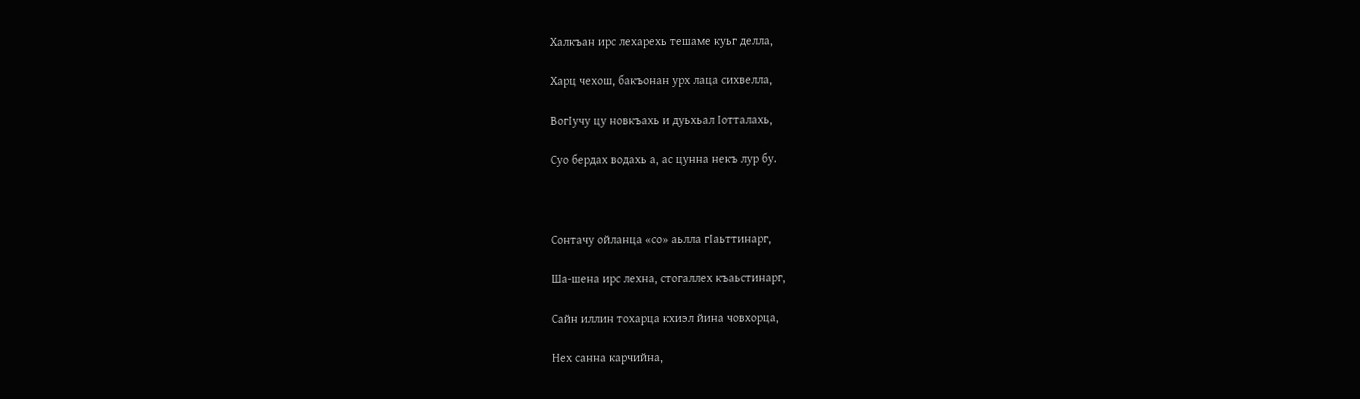Халкъан ирс лехарехь тешаме куьг делла,

Харц чехош, бакъонан урх лаца сихвелла,

ВогIучу цу новкъахь и дуьхьал Ӏотталахь,

Суо бердах водахь а, ас цунна некъ лур бу.



Сонтачу ойланца «со» аьлла гӀаьттинарг,

Ша-шена ирс лехна, стогаллех къаьстинарг,

Сайн иллин тохарца кхиэл йина човхорца,

Нех санна карчийна,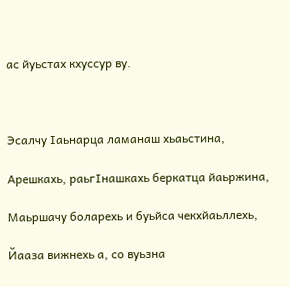ас йуьстах кхуссур ву.



Эсалчу Ӏаьнарца ламанаш хьаьстина,

Арешкахь, раьгӀнашкахь беркатца йаьржина,

Маьршачу боларехь и буьйса чекхйаьллехь,

Йааза вижнехь а, со вуьзна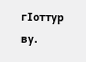гӀоттур ву.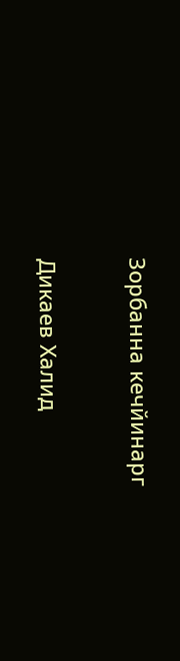Зорбанна кечйинарг

Дикаев Халид